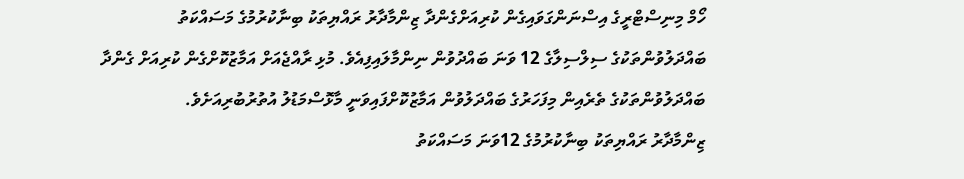ހޯމް މިނިސްޓްރީގެ އިސްނަންގަވައިގެން ކުރިއަށްގެންދާ ޒިންމާދާރު ރައްޔިތަކު ބިނާކުރުމުގެ މަސައްކަތު ބައްދަލުވުންތަކުގެ ސިލްސިލާގެ 12 ވަނަ ބައްދުވުން ނިންމާލައިފިއެވެ. މުޅި ރާއްޖެއަށް އަމާޒުކޮށްގެން ކުރިއަށް ގެންދާ ބައްދަލުވުންތަކުގެ ތެރެއިން މިފަހަރުގެ ބައްދަލުވުން އަމާޒުކޮށްފައިވަނީ މާޅޮސްމަޑުލު އުތުރުބުރިއަށެވެ.
ޒިންމާދާރު ރައްޔިތަކު ބިނާކުރުމުގެ 12ވަނަ މަސައްކަތު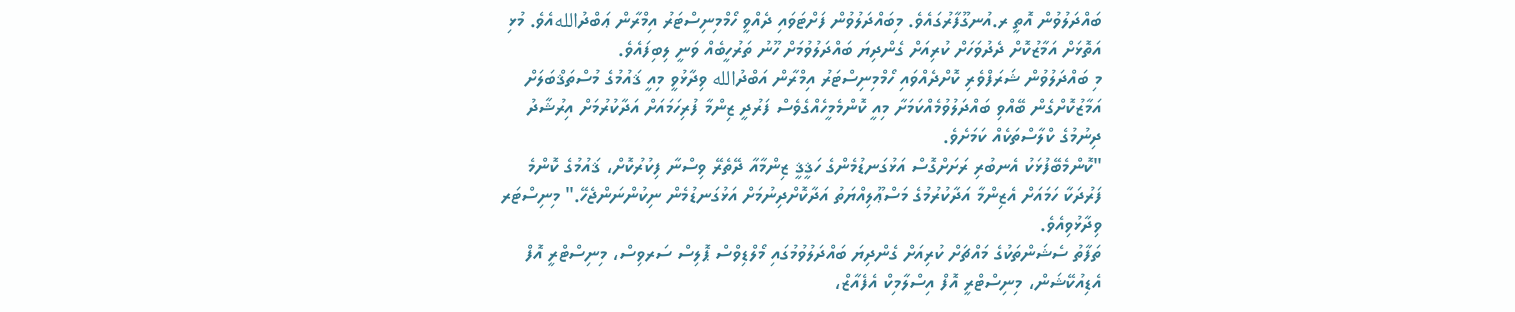ބައްދަލުވުން އޮތީ ރ.އުނގޫފާރުގައެވެ. މިބައްދަލުވުން ފަށްޓަވައި ދެއްވީ ހޯމްމިނިސްޓަރު އިމްރާން ޢަބްދުاللهއެވެ. މުޅި އަތޮޅަށް އަމާޒުކޮށް ދެދުވަހަށް ކުރިއަށް ގެންދިޔަ ބައްދަލުވުމަށް ހޫނު ތަރުހީބެއް ވަނީ ލިބިފައެވެ.
މި ބައްދަލުވުން ޝަރަފްވެރި ކޮށްދެއްވައި ހޯމްމިނިސްޓަރު އިމްރާން އަބްދުالله ވިދާޅުވީ މިއީ ޤައުމުގެ މުސްތަޤްބަލަށް އަމާޒުކޮށްގެން ބޭއްވި ބައްދަލުވުމެއްކަމަށާ މިއީ ކޮންމެމީހެއްގެވެސް ފަރުދީ ޒިންމާ ފުރިހަމައަށް އަދާކުރުމަށް އިރުޝާދު ދިނުމުގެ ކްލާސްތަކެއް ކަމަށެވެ.
"ކޮންމެބޭފުޅަކު އެނބުރި ރަށަށްގޮސް އަޅުގަނޑުމެންގެ ހަޤީޤީ ޒިންމާއާ ދޭތެރޭ ވިސްނާ ފިކުރުކޮށް، ޤައުމުގެ ކޮންމެ ފަރުދަކާ ހަމައަށް އެޒިންމާ އަދާކުރުމުގެ މަސްޢޫލިއްޔަތު އަދާކޮށްދިނުމަށް އަޅުގަނޑުމެން ނިކުންނަންޖެހޭ." މިނިސްޓަރ ވިދާޅުވިއެވެ.
ތަފާތު ސެޝަންތަކުގެ މައްޗަށް ކުރިއަށް ގެންދިޔަ ބައްދަލުވުމުގައި މޯލްޑިވްސް ޕޮލިސް ސަރވިސް، މިނިސްޓްރީ އޮފް އެޑިއުކޭޝަން، މިނިސްޓްރީ އޮފް އިސްލާމިކް އެފެއާޒް،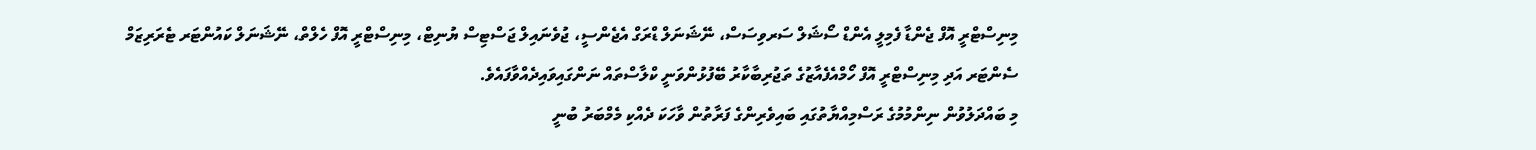މިނިސްޓްރީ އޮފް ޖެންޑާ ފެމިލީ އެންޑް ސޯޝަލް ސަރވިސަސް، ނޭޝަނަލް ޑްރަގް އެޖެންސީ، ޖުވެނައިލް ޖަސްޓިސް ޔުނިޓް، މިނިސްޓްރީ އޮފް ހެލްތް، ނޭޝަނަލް ކައުންޓަރ ޓެރަރިޒަމް ސެންޓަރ އަދި މިނިސްޓްރީ އޮފް ހޯމްއެފެއާޒުގެ ތަޖުރިބާކާރު ބޭފުޅުންވަނީ ކްލާސްތައް ނަންގައިވައިދެއްވާފައެވެ.
މި ބައްދަލުވުން ނިންމުމުގެ ރަސްމިއްޔާތުގައި ބައިވެރިންގެ ފަރާތުން ވާހަކަ ދެއްކި މެމްބަރު ބުނީ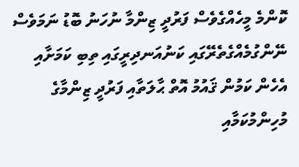ކޮންމެ މީހެއްގެވެސް ފަރުދީ ޒިންމާ ނުހަނު ބޮޑު ނަމަވެސް ނޭންގުމެއްގެތެރޭގައި ކަނުއަނދިރީގައި ތިބި ކަމަށާއި އެހެން ކަމުން ޤައުމު އޮތް ޙާލަތާއި ފަރުދީ ޒިންމާގެ މުހިންމުކަމާއި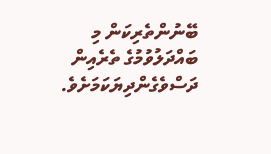ބޭނުންތެރިކަން މި ބައްދަލުވުމުގެ ތެރެއިން ދަސްވެގެންދިޔަކަމަށެވެ.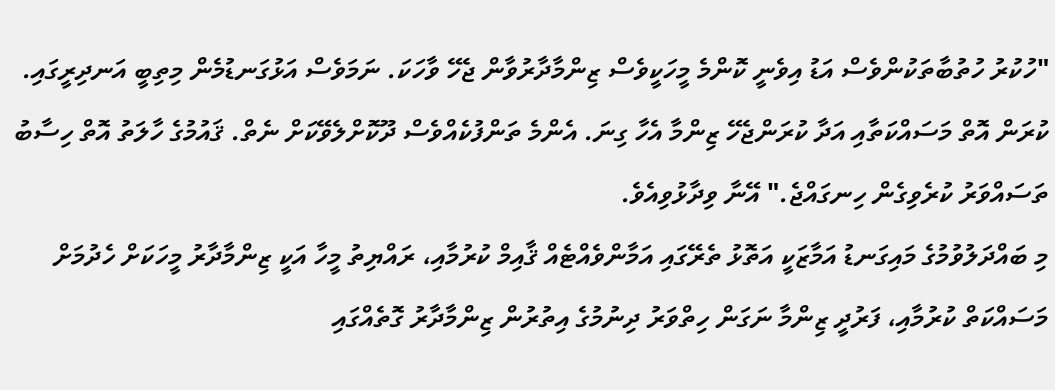"ހުކުރު ހުތުބާތަކުންވެސް އަޑު އިވެނީ ކޮންމެ މީހަކީވެސް ޒިންމާދާރުވާން ޖެހޭ ވާހަކަ. ނަމަވެސް އަޅުގަނޑުމެން މިތިބީ އަނދިރީގައި. ކުރަން އޮތް މަސައްކަތާއި އަދާ ކުރަންޖެހޭ ޒިންމާ އެހާ ގިނަ. އެންމެ ތަންފުކެއްވެސް ދޫކޮށްލެވޭކަށް ނެތް. ޤައުމުގެ ހާލަތު އޮތް ހިސާބު ތަސައްވަރު ކުރެވިގެން ހިނގައްޖެ." އޭނާ ވިދާޅުވިއެވެ.
މި ބައްދަލުވުމުގެ މައިގަނޑު އަމާޒަކީ އަތޮޅު ތެރޭގައި އަމާންވެއްޓެއް ޤާއިމް ކުރުމާއި، ރައްޔިތު މީހާ އަކީ ޒިންމާދާރު މީހަކަށް ހެދުމަށް މަސައްކަތް ކުރުމާއި، ފަރުދީ ޒިންމާ ނަގަން ހިތްވަރު ދިނުމުގެ އިތުރުން ޒިންމާދާރު ގޮތެއްގައި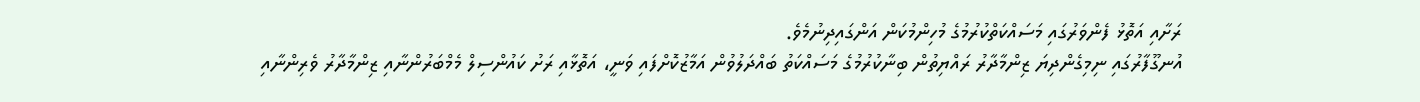ރަށާއި އަތޮޅު ފެންވަރުގައި މަސައްކަތްކުރުމުގެ މުހިންމުކަން އަންގައިދިނުމެވެ.
އުނގޫފާރުގައި ނިމިގެންދިޔަ ޒިންމާދާރު ރައްޔިތުން ބިނާކުރުމުގެ މަސައްކަތު ބައްދަލުވުން އަމާޒުކޮށްފައި ވަނީ، އަތޮޅާއި ރަށު ކައުންސިލް މެމްބަރުންނާއި ޒިންމާދާރު ވެރިންނާއި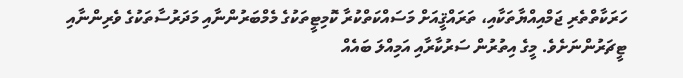ހަރަކާތްތެރި ޖަމްއިއްޔާތަކާއި، ތަރައްޤީއަށް މަސައްކަތްކުރާ ކޮމިޓީތަކުގެ މެމްބަރުންނާއި މަދަރުސާތަކުގެ ވެރިންނާއި ޓީޗަރުންނަށެވެ. މީގެ އިތުރުން ސަރުކާރާއި އަމިއްލަ ބައެއް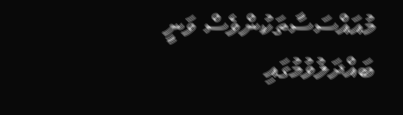މުއައްސަސާތަކުންވެސް ވަނީ ބައްދަލުވުމުގައި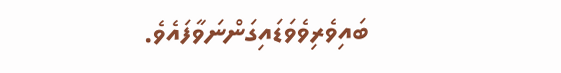ބައިވެރިވެވަޑައިގަންނަވާފައެވެ.